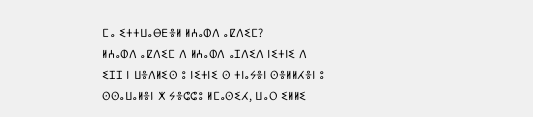ⵎⴰ ⵉⵜⵜⵡⴰⴱⴹⴻⵍ ⵍⵄⴰⵀⴷ ⴰⵇⴷⵉⵎ?
ⵍⵄⴰⵀⴷ ⴰⵇⴷⵉⵎ ⴷ ⵍⵄⴰⵀⴷ ⴰⵊⴷⵉⴷ ⵏⵉⵜⵏⵉ ⴷ ⵉⵊⵊ ⵏ ⵡⴻⴷⵍⵉⵙ ⵓ ⵏⵉⵜⵏⵉ ⵙ ⵜⵏⴰⵢⴻⵏ ⵙⴻⵍⵍⵃⴻⵏ ⵓ ⵙⵙⴰⵡⴰⵍⴻⵏ ⵅ ⵢⴻⵛⵛⵓ ⵍⵎⴰⵙⵉⵃ, ⵡⴰⵔ ⵉⵍⵍⵉ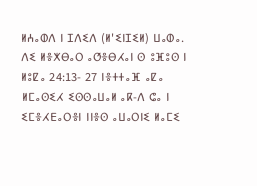ⵍⵄⴰⵀⴷ ⵏ ⵊⴷⵉⴷ (ⵍ'ⵉⵏⵊⵉⵍ) ⵡⴰⵀⴰ.
ⴷⵉ ⵍⴻⵅⴱⴰⵔ ⴰⵚⴻⴱⵃⴰⵏ ⵙ ⵓⴼⵓⵙ ⵏ ⵍⵓⵇⴰ 24:13- 27 ⵏⴻⵜⵜⴰⴼ ⴰⵇⴰ ⵍⵎⴰⵙⵉⵃ ⵉⵙⵙⴰⵡⴰⵍ ⴰⴽ-ⴷ ⵛⴰ ⵏ ⵉⵎⴻⵃⴹⴰⵔⴻⵏ ⵏⵏⴻⵙ ⴰⵡⴰⵔⵏⵉ ⵍⴰⵎⵉ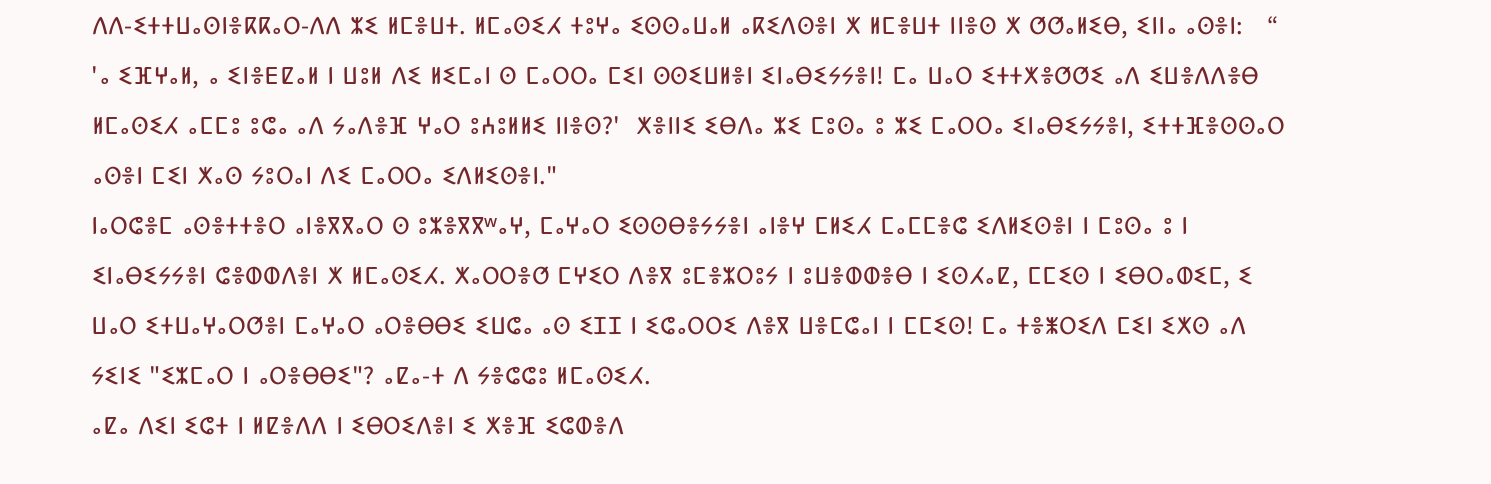ⴷⴷ-ⵉⵜⵜⵡⴰⵙⵏⴻⴽⴽⴰⵔ-ⴷⴷ ⵣⵉ ⵍⵎⴻⵡⵜ. ⵍⵎⴰⵙⵉⵃ ⵜⵓⵖⴰ ⵉⵙⵙⴰⵡⴰⵍ ⴰⴽⵉⴷⵙⴻⵏ ⵅ ⵍⵎⴻⵡⵜ ⵏⵏⴻⵙ ⵅ ⵚⵚⴰⵍⵉⴱ, ⵉⵏⵏⴰ ⴰⵙⴻⵏ:   “ 'ⴰ ⵉⴼⵖⴰⵍ, ⴰ ⵉⵏⴻⴹⵇⴰⵍ ⵏ ⵡⵓⵍ ⴷⵉ ⵍⵉⵎⴰⵏ ⵙ ⵎⴰⵔⵔⴰ ⵎⵉⵏ ⵙⵙⵉⵡⵍⴻⵏ ⵉⵏⴰⴱⵉⵢⵢⴻⵏ! ⵎⴰ ⵡⴰⵔ ⵉⵜⵜⵅⴻⵚⵚⵉ ⴰⴷ ⵉⵡⴻⴷⴷⴻⴱ ⵍⵎⴰⵙⵉⵃ ⴰⵎⵎⵓ ⵓⵛⴰ ⴰⴷ ⵢⴰⴷⴻⴼ ⵖⴰⵔ ⵓⵄⵓⵍⵍⵉ ⵏⵏⴻⵙ?'  ⵅⴻⵏⵏⵉ ⵉⴱⴷⴰ ⵣⵉ ⵎⵓⵙⴰ ⵓ ⵣⵉ ⵎⴰⵔⵔⴰ ⵉⵏⴰⴱⵉⵢⵢⴻⵏ, ⵉⵜⵜⴼⴻⵙⵙⴰⵔ ⴰⵙⴻⵏ ⵎⵉⵏ ⵅⴰⵙ ⵢⵓⵔⴰⵏ ⴷⵉ ⵎⴰⵔⵔⴰ ⵉⴷⵍⵉⵙⴻⵏ."
ⵏⴰⵔⵛⴻⵎ ⴰⵙⴻⵜⵜⴻⵔ ⴰⵏⴻⴳⴳⴰⵔ ⵙ ⵓⵣⴻⴳⴳʷⴰⵖ, ⵎⴰⵖⴰⵔ ⵉⵙⵙⴱⴻⵢⵢⴻⵏ ⴰⵏⴻⵖ ⵎⵍⵉⵃ ⵎⴰⵎⵎⴻⵛ ⵉⴷⵍⵉⵙⴻⵏ ⵏ ⵎⵓⵙⴰ ⵓ ⵏ ⵉⵏⴰⴱⵉⵢⵢⴻⵏ ⵛⴻⵀⵀⴷⴻⵏ ⵅ ⵍⵎⴰⵙⵉⵃ. ⵅⴰⵔⵔⴻⵚ ⵎⵖⵉⵔ ⴷⴻⴳ ⵓⵎⴻⵣⵔⵓⵢ ⵏ ⵓⵡⴻⵀⵀⴻⴱ ⵏ ⵉⵙⵃⴰⵇ, ⵎⵎⵉⵙ ⵏ ⵉⴱⵔⴰⵀⵉⵎ, ⵉ ⵡⴰⵔ ⵉⵜⵡⴰⵖⴰⵔⵚⴻⵏ ⵎⴰⵖⴰⵔ ⴰⵔⴻⴱⴱⵉ ⵉⵡⵛⴰ ⴰⵙ ⵉⵊⵊ ⵏ ⵉⵛⴰⵔⵔⵉ ⴷⴻⴳ ⵡⴻⵎⵛⴰⵏ ⵏ ⵎⵎⵉⵙ! ⵎⴰ ⵜⴻⵥⵔⵉⴷ ⵎⵉⵏ ⵉⵅⵙ ⴰⴷ ⵢⵉⵏⵉ "ⵉⵣⵎⴰⵔ ⵏ ⴰⵔⴻⴱⴱⵉ"? ⴰⵇⴰ-ⵜ ⴷ ⵢⴻⵛⵛⵓ ⵍⵎⴰⵙⵉⵃ.
ⴰⵇⴰ ⴷⵉⵏ ⵉⵛⵜ ⵏ ⵍⵇⴻⴷⴷ ⵏ ⵉⴱⵔⵉⴷⴻⵏ ⵉ ⵅⴻⴼ ⵉⵛⵀⴻⴷ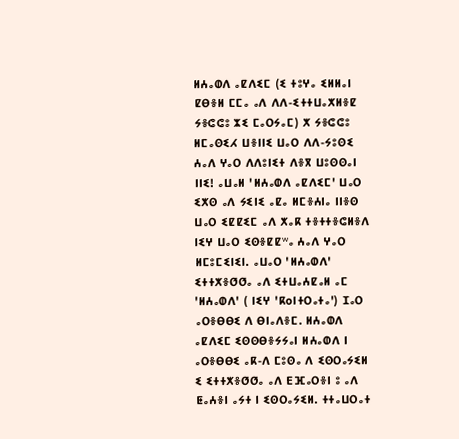ⵍⵄⴰⵀⴷ ⴰⵇⴷⵉⵎ (ⵉ ⵜⵓⵖⴰ ⵉⵍⵍⴰⵏ ⵇⴱⴻⵍ ⵎⵎⴰ ⴰⴷ ⴷⴷ-ⵉⵜⵜⵡⴰⵅⵍⴻⵇ ⵢⴻⵛⵛⵓ ⵣⵉ ⵎⴰⵔⵢⴰⵎ) ⵅ ⵢⴻⵛⵛⵓ ⵍⵎⴰⵙⵉⵃ ⵡⴻⵏⵏⵉ ⵡⴰⵔ ⴷⴷ-ⵢⵓⵙⵉ ⵄⴰⴷ ⵖⴰⵔ ⴷⴷⵓⵏⵉⵜ ⴷⴻⴳ ⵡⵓⵙⵙⴰⵏ ⵏⵏⵉ! ⴰⵡⴰⵍ 'ⵍⵄⴰⵀⴷ ⴰⵇⴷⵉⵎ' ⵡⴰⵔ ⵉⵅⵙ ⴰⴷ ⵢⵉⵏⵉ ⴰⵇⴰ ⵍⵎⴻⵄⵏⴰ ⵏⵏⴻⵙ ⵡⴰⵔ ⵉⵇⵇⵉⵎ ⴰⴷ ⵅⴰⴽ ⵜⴻⵜⵜⴻⵛⵍⴻⴷ ⵏⵉⵖ ⵡⴰⵔ ⵉⵙⴻⵇⵇʷⴰ ⵄⴰⴷ ⵖⴰⵔ ⵍⵎⵓⵎⵉⵏⵉⵏ. ⴰⵡⴰⵔ 'ⵍⵄⴰⵀⴷ' ⵉⵜⵜⵅⴻⵚⵚⴰ ⴰⴷ ⵉⵜⵡⴰⵄⵇⴰⵍ ⴰⵎ 'ⵍⵄⴰⵀⴷ' ( ⵏⵉⵖ 'ⴽoⵏⵜⵔⴰⵜⴰ') ⵊⴰⵔ ⴰⵔⴻⴱⴱⵉ ⴷ ⴱⵏⴰⴷⴻⵎ. ⵍⵄⴰⵀⴷ ⴰⵇⴷⵉⵎ ⵉⵙⵙⴱⴻⵢⵢⴰⵏ ⵍⵄⴰⵀⴷ ⵏ ⴰⵔⴻⴱⴱⵉ ⴰⴽ-ⴷ ⵎⵓⵙⴰ ⴷ ⵉⵙⵔⴰⵢⵉⵍ ⵉ ⵉⵜⵜⵅⴻⵚⵚⴰ ⴰⴷ ⴹⴼⴰⵔⴻⵏ ⵓ ⴰⴷ ⵟⴰⵄⴻⵏ ⴰⵢⵜ ⵏ ⵉⵙⵔⴰⵢⵉⵍ. ⵜⵜⴰⵡⵔⴰⵜ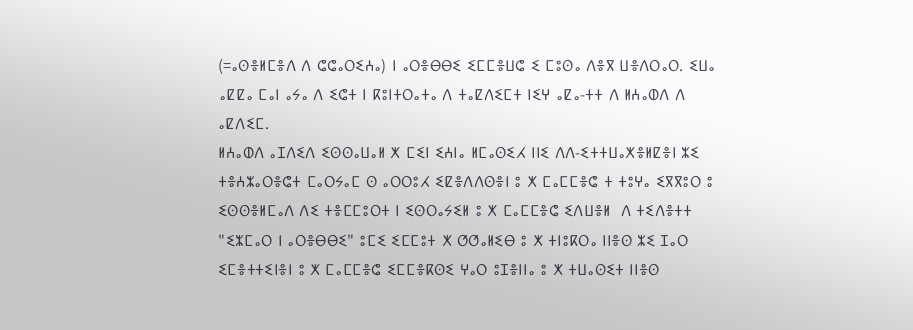(=ⴰⵙⴻⵍⵎⴻⴷ ⴷ ⵛⵛⴰⵔⵉⵄⴰ) ⵏ ⴰⵔⴻⴱⴱⵉ ⵉⵎⵎⴻⵡⵛ ⵉ ⵎⵓⵙⴰ ⴷⴻⴳ ⵡⴻⴷⵔⴰⵔ. ⵉⵡⴰ ⴰⵇⵇⴰ ⵎⴰⵏ ⴰⵢⴰ ⴷ ⵉⵛⵜ ⵏ ⴽⵓⵏⵜⵔⴰⵜⴰ ⴷ ⵜⴰⵇⴷⵉⵎⵜ ⵏⵉⵖ ⴰⵇⴰ-ⵜⵜ ⴷ ⵍⵄⴰⵀⴷ ⴷ ⴰⵇⴷⵉⵎ.
ⵍⵄⴰⵀⴷ ⴰⵊⴷⵉⴷ ⵉⵙⵙⴰⵡⴰⵍ ⵅ ⵎⵉⵏ ⵉⵄⵏⴰ ⵍⵎⴰⵙⵉⵃ ⵏⵏⵉ ⴷⴷ-ⵉⵜⵜⵡⴰⵅⴻⵍⵇⴻⵏ ⵣⵉ ⵜⴻⵄⵣⴰⵔⴻⵛⵜ ⵎⴰⵔⵢⴰⵎ ⵙ ⴰⵔⵔⵓⵃ ⵉⵇⴻⴷⴷⵙⴻⵏ ⵓ ⵅ ⵎⴰⵎⵎⴻⵛ ⵜ ⵜⵓⵖⴰ ⵉⴳⴳⵓⵔ ⵓ ⵉⵙⵙⴻⵍⵎⴰⴷ ⴷⵉ ⵜⴻⵎⵎⵓⵔⵜ ⵏ ⵉⵙⵔⴰⵢⵉⵍ ⵓ ⵅ ⵎⴰⵎⵎⴻⵛ ⵉⴷⵡⴻⵍ  ⴷ ⵜⵉⴷⴻⵜⵜ "ⵉⵣⵎⴰⵔ ⵏ ⴰⵔⴻⴱⴱⵉ" ⵓⵎⵉ ⵉⵎⵎⵓⵜ ⵅ ⵚⵚⴰⵍⵉⴱ ⵓ ⵅ ⵜⵏⵓⴽⵔⴰ ⵏⵏⴻⵙ ⵣⵉ ⵊⴰⵔ ⵉⵎⴻⵜⵜⵉⵏⴻⵏ ⵓ ⵅ ⵎⴰⵎⵎⴻⵛ ⵉⵎⵎⴻⴽⵙⵉ ⵖⴰⵔ ⵓⵊⴻⵏⵏⴰ ⵓ ⵅ ⵜⵡⴰⵙⵉⵜ ⵏⵏⴻⵙ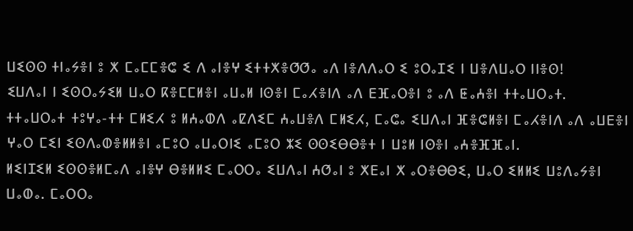ⵡⵉⵙⵙ ⵜⵏⴰⵢⴻⵏ ⵓ ⵅ ⵎⴰⵎⵎⴻⵛ ⵉ ⴷ ⴰⵏⴻⵖ ⵉⵜⵜⵅⴻⵚⵚⴰ ⴰⴷ ⵏⴻⴷⴷⴰⵔ ⵉ ⵓⵔⴰⵊⵉ ⵏ ⵡⴻⴷⵡⴰⵔ ⵏⵏⴻⵙ!
ⵉⵡⴷⴰⵏ ⵏ ⵉⵙⵔⴰⵢⵉⵍ ⵡⴰⵔ ⴽⴻⵎⵎⵍⴻⵏ ⴰⵡⴰⵍ ⵏⵙⴻⵏ ⵎⴰⵃⴻⵏⴷ ⴰⴷ ⴹⴼⴰⵔⴻⵏ ⵓ ⴰⴷ ⵟⴰⵄⴻⵏ ⵜⵜⴰⵡⵔⴰⵜ. ⵜⵜⴰⵡⵔⴰⵜ ⵜⵓⵖⴰ-ⵜⵜ ⵎⵍⵉⵃ ⵓ ⵍⵄⴰⵀⴷ ⴰⵇⴷⵉⵎ ⵄⴰⵡⴻⴷ ⵎⵍⵉⵃ, ⵎⴰⵛⴰ ⵉⵡⴷⴰⵏ ⴼⴻⵛⵍⴻⵏ ⵎⴰⵃⴻⵏⴷ ⴰⴷ ⴰⵡⴹⴻⵏ ⵖⴰⵔ ⵎⵉⵏ ⵉⵙⴷⴰⵀⴻⵍⵍⴻⵏ ⴰⵎⵓⵔ ⴰⵡⴰⵔⵏⵉ ⴰⵎⵓⵔ ⵣⵉ ⵙⵙⵉⴱⴱⴻⵜ ⵏ ⵡⵓⵍ ⵏⵙⴻⵏ ⴰⵄⴻⴼⴼⴰⵏ.
ⵍⵉⵏⵊⵉⵍ ⵉⵙⵙⴻⵍⵎⴰⴷ ⴰⵏⴻⵖ ⴱⴻⵍⵍⵉ ⵎⴰⵔⵔⴰ ⵉⵡⴷⴰⵏ ⵄⵚⴰⵏ ⵓ ⵅⴹⴰⵏ ⵅ ⴰⵔⴻⴱⴱⵉ, ⵡⴰⵔ ⵉⵍⵍⵉ ⵡⵓⴷⴰⵢⴻⵏ ⵡⴰⵀⴰ. ⵎⴰⵔⵔⴰ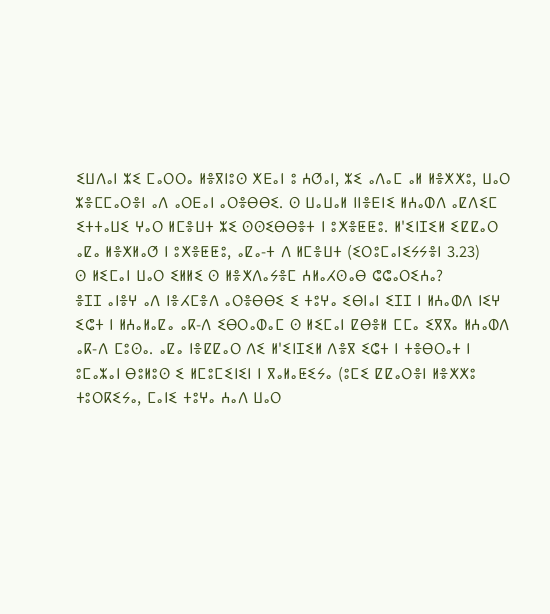ⵉⵡⴷⴰⵏ ⵣⵉ ⵎⴰⵔⵔⴰ ⵍⴻⴳⵏⵓⵙ ⵅⴹⴰⵏ ⵓ ⵄⵚⴰⵏ, ⵣⵉ ⴰⴷⴰⵎ ⴰⵍ ⵍⴻⵅⵅⵓ, ⵡⴰⵔ ⵣⴻⵎⵎⴰⵔⴻⵏ ⴰⴷ ⴰⵔⴹⴰⵏ ⴰⵔⴻⴱⴱⵉ. ⵙ ⵡⴰⵡⴰⵍ ⵏⵏⴻⴹⵏⵉ ⵍⵄⴰⵀⴷ ⴰⵇⴷⵉⵎ ⵉⵜⵜⴰⵡⵉ ⵖⴰⵔ ⵍⵎⴻⵡⵜ ⵣⵉ ⵙⵙⵉⴱⴱⴻⵜ ⵏ ⵓⵅⴻⵟⵟⵓ. ⵍ'ⵉⵏⵊⵉⵍ ⵉⵇⵇⴰⵔ ⴰⵇⴰ ⵍⴻⵅⵍⴰⵚ ⵏ ⵓⵅⴻⵟⵟⵓ, ⴰⵇⴰ-ⵜ ⴷ ⵍⵎⴻⵡⵜ (ⵉⵔⵓⵎⴰⵏⵉⵢⵢⴻⵏ 3.23)
ⵙ ⵍⵉⵎⴰⵏ ⵡⴰⵔ ⵉⵍⵍⵉ ⵙ ⵍⴻⵅⴷⴰⵢⴻⵎ ⵄⵍⴰⵃⵙⴰⴱ ⵛⵛⴰⵔⵉⵄⴰ?
ⴻⵊⵊ ⴰⵏⴻⵖ ⴰⴷ ⵏⴻⵃⵎⴻⴷ ⴰⵔⴻⴱⴱⵉ ⵉ ⵜⵓⵖⴰ ⵉⴱⵏⴰⵏ ⵉⵊⵊ ⵏ ⵍⵄⴰⵀⴷ ⵏⵉⵖ ⵉⵛⵜ ⵏ ⵍⵄⴰⵍⴰⵇⴰ ⴰⴽ-ⴷ ⵉⴱⵔⴰⵀⴰⵎ ⵙ ⵍⵉⵎⴰⵏ ⵇⴱⴻⵍ ⵎⵎⴰ ⵉⴳⴳⴰ ⵍⵄⴰⵀⴷ ⴰⴽ-ⴷ ⵎⵓⵙⴰ. ⴰⵇⴰ ⵏⴻⵇⵇⴰⵔ ⴷⵉ ⵍ'ⵉⵏⵊⵉⵍ ⴷⴻⴳ ⵉⵛⵜ ⵏ ⵜⴻⴱⵔⴰⵜ ⵏ ⵓⵎⴰⵣⴰⵏ ⴱⵓⵍⵓⵙ ⵉ ⵍⵎⵓⵎⵉⵏⵉⵏ ⵏ ⴳⴰⵍⴰⵟⵉⵢⴰ (ⵓⵎⵉ ⵇⵇⴰⵔⴻⵏ ⵍⴻⵅⵅⵓ ⵜⵓⵔⴽⵉⵢⴰ, ⵎⴰⵏⵉ ⵜⵓⵖⴰ ⵄⴰⴷ ⵡⴰⵔ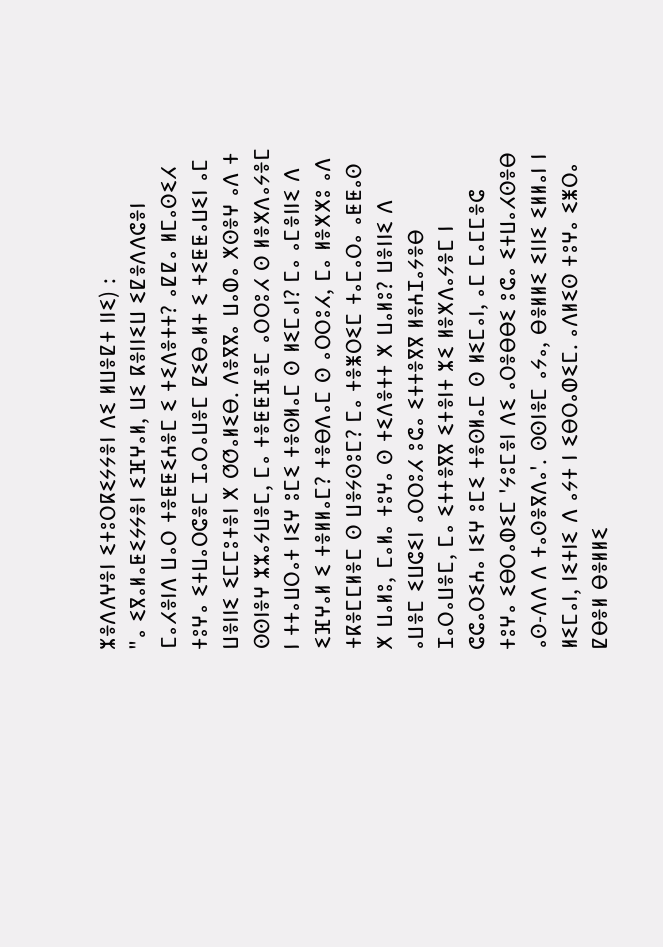ⵣⴻⴷⴷⵖⴻⵏ ⵉⵜⵓⵔⴽⵉⵢⵢⴻⵏ ⴷⵉ ⵍⵡⴻⵇⵜ ⵏⵏⵉ) :
"ⴰ ⵉⴳⴰⵍⴰⵟⵉⵢⵢⴻⵏ ⵉⴼⵖⴰⵍ, ⵡⵉ ⴽⴻⵏⵏⵉⵡ ⵉⵇⴻⴷⴷⵛⴻⵏ ⵎⴰⵃⴻⵏⴷ ⵡⴰⵔ ⵜⴻⵟⵟⵉⵄⴻⵎ ⵉ ⵜⵉⴷⴻⵜⵜ? ⴰⵇⵇⴰ ⵍⵎⴰⵙⵉⵃ ⵜⵓⵖⴰ ⵉⵜⵡⴰⵔⵛⴻⵎ ⵊⴰⵔⴰⵡⴻⵎ ⵇⵉⴱⴰⵍⵜ ⵉ ⵜⵉⵟⵟⴰⵡⵉⵏ ⴰⵎ ⵡⴻⵏⵏⵉ ⵉⵎⵎⵓⵜⴻⵏ ⵅ ⵚⵚⴰⵍⵉⴱ. ⴷⴻⴳⴳⴰ ⵡⴰⵀⴰ ⵅⵙⴻⵖ ⴰⴷ ⵜ ⵙⵙⵏⴻⵖ ⵣⵣⴰⵢⵡⴻⵎ, ⵎⴰ ⵜⴻⵟⵟⴼⴻⵎ ⴰⵔⵔⵓⵃ ⵙ ⵍⴻⵅⴷⴰⵢⴻⵎ ⵏ ⵜⵜⴰⵡⵔⴰⵜ ⵏⵉⵖ ⵓⵎⵉ ⵜⴻⵙⵍⴰⵎ ⵙ ⵍⵉⵎⴰⵏ? ⵎⴰ ⴰⵎⴻⵏⵏⵉ ⴷ ⵉⴼⵖⴰⵍ ⵉ ⵜⴻⵍⵍⴰⵎ? ⵜⴻⴱⴷⴰⵎ ⵙ ⴰⵔⵔⵓⵃ, ⵎⴰ ⵍⴻⵅⵅⵓ ⴰⴷ ⵜⴽⴻⵎⵎⵍⴻⵎ ⵙ ⵡⴻⵢⵙⵓⵎ? ⵎⴰ ⵜⴻⵥⵔⵉⵎ ⵜⴰⵎⴰⵔⴰ ⴰⵟⵟⴰⵙ ⵅ ⵡⴰⵍⵓ, ⵎⴰⵍⴰ ⵜⵓⵖⴰ ⵙ ⵜⵉⴷⴻⵜⵜ ⵅ ⵡⴰⵍⵓ? ⵡⴻⵏⵏⵉ ⴷ ⴰⵡⴻⵎ ⵉⵡⵛⵉⵏ ⴰⵔⵔⵓⵃ ⵓⵛⴰ ⵉⵜⵜⴻⴳⴳ ⵍⴻⵄⵊⴰⵢⴻⴱ ⵊⴰⵔⴰⵡⴻⵎ, ⵎⴰ ⵉⵜⵜⴻⴳⴳ ⵉⵜⴻⵏⵜ ⵣⵉ ⵍⴻⵅⴷⴰⵢⴻⵎ ⵏ ⵛⵛⴰⵔⵉⵄⴰ ⵏⵉⵖ ⵓⵎⵉ ⵜⴻⵙⵍⴰⵎ ⵙ ⵍⵉⵎⴰⵏ, ⴰⵎ ⵎⴰⵎⵎⴻⵛ ⵜⵓⵖⴰ ⵉⴱⵔⴰⵀⵉⵎ 'ⵢⵓⵎⴻⵏ ⴷⵉ ⴰⵔⴻⴱⴱⵉ ⵓⵛⴰ ⵉⵜⵡⴰⵃⵙⴻⴱ ⴰⵙ-ⴷⴷ ⴷ ⵜⴰⵙⴻⴳⴷⴰ'. ⵙⵙⵏⴻⵎ ⴰⵢⴰ, ⴱⴻⵍⵍⵉ ⵉⵏⵏⵉ ⵉⵍⵍⴰⵏ ⵏ ⵍⵉⵎⴰⵏ, ⵏⵉⵜⵏⵉ ⴷ ⴰⵢⵜ ⵏ ⵉⴱⵔⴰⵀⵉⵎ. ⴰⴷⵍⵉⵙ ⵜⵓⵖⴰ ⵉⵥⵔⴰ ⵇⴱⴻⵍ ⴱⴻⵍⵍⵉ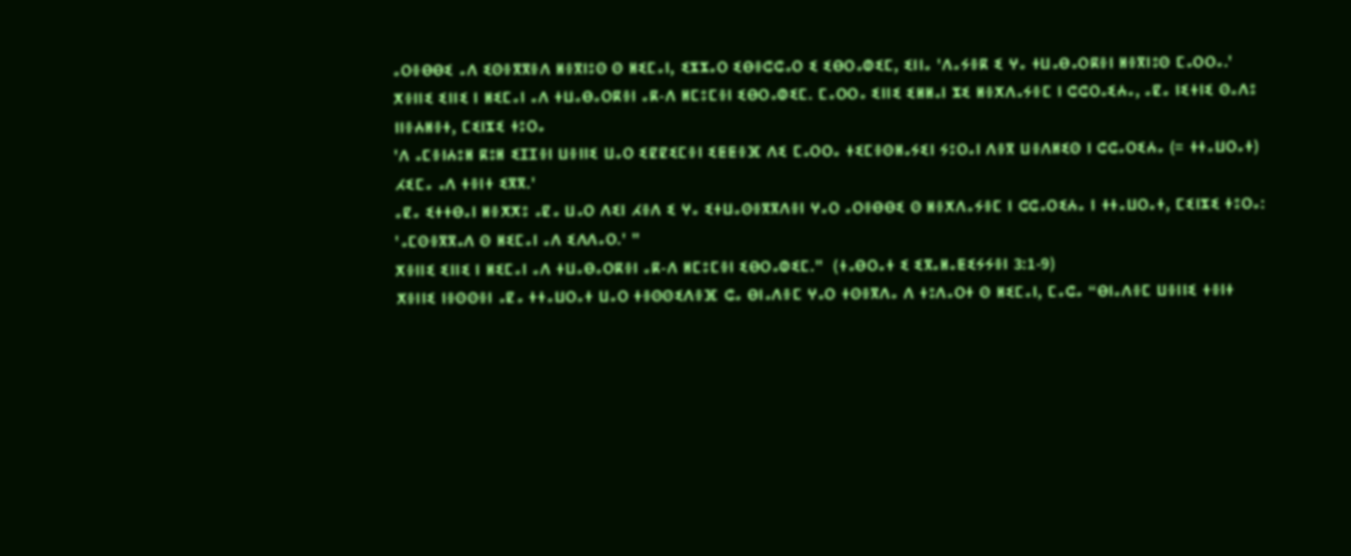ⴰⵔⴻⴱⴱⵉ ⴰⴷ ⵉⵙⴻⴳⴳⴻⴷ ⵍⴻⴳⵏⵓⵙ ⵙ ⵍⵉⵎⴰⵏ, ⵉⵣⵣⴰⵔ ⵉⴱⴻⵛⵛⴰⵔ ⵉ ⵉⴱⵔⴰⵀⵉⵎ, ⵉⵏⵏⴰ 'ⴷⴰⵢⴻⴽ ⵉ ⵖⴰ ⵜⵡⴰⴱⴰⵔⴽⴻⵏ ⵍⴻⴳⵏⵓⵙ ⵎⴰⵔⵔⴰ.' ⵅⴻⵏⵏⵉ ⵉⵏⵏⵉ ⵏ ⵍⵉⵎⴰⵏ ⴰⴷ ⵜⵡⴰⴱⴰⵔⴽⴻⵏ ⴰⴽ-ⴷ ⵍⵎⵓⵎⴻⵏ ⵉⴱⵔⴰⵀⵉⵎ. ⵎⴰⵔⵔⴰ ⵉⵏⵏⵉ ⵉⵍⵍⴰⵏ ⵣⵉ ⵍⴻⵅⴷⴰⵢⴻⵎ ⵏ ⵛⵛⵔⴰⵉⵄⴰ, ⴰⵇⴰ ⵏⵉⵜⵏⵉ ⵙⴰⴷⵓ ⵏⵏⴻⵄⵍⴻⵜ, ⵎⵉⵏⵣⵉ ⵜⵓⵔⴰ
'ⴷ ⴰⵎⴻⵏⵄⵓⵍ ⴽⵓⵍ ⵉⵊⵊⴻⵏ ⵡⴻⵏⵏⵉ ⵡⴰⵔ ⵉⵇⵇⵉⵎⴻⵏ ⵉⵟⵟⴻⴼ ⴷⵉ ⵎⴰⵔⵔⴰ ⵜⵉⵎⴻⵙⵍⴰⵢⵉⵏ ⵢⵓⵔⴰⵏ ⴷⴻⴳ ⵡⴻⴷⵍⵉⵙ ⵏ ⵛⵛⴰⵔⵉⵄⴰ (= ⵜⵜⴰⵡⵔⴰⵜ) ⵃⵉⵎⴰ ⴰⴷ ⵜⴻⵏⵜ ⵉⴳⴳ.'
ⴰⵇⴰ ⵉⵜⵜⴱⴰⵏ ⵍⴻⵅⵅⵓ ⴰⵇⴰ ⵡⴰⵔ ⴷⵉⵏ ⵃⴻⴷ ⵉ ⵖⴰ ⵉⵜⵡⴰⵙⴻⴳⴳⴷⴻⵏ ⵖⴰⵔ ⴰⵔⴻⴱⴱⵉ ⵙ ⵍⴻⵅⴷⴰⵢⴻⵎ ⵏ ⵛⵛⴰⵔⵉⵄⴰ ⵏ ⵜⵜⴰⵡⵔⴰⵜ, ⵎⵉⵏⵣⵉ ⵜⵓⵔⴰ:
'ⴰⵎⵙⴻⴳⴳⴰⴷ ⵙ ⵍⵉⵎⴰⵏ ⴰⴷ ⵉⴷⴷⴰⵔ.' "
ⵅⴻⵏⵏⵉ ⵉⵏⵏⵉ ⵏ ⵍⵉⵎⴰⵏ ⴰⴷ ⵜⵡⴰⴱⴰⵔⴽⴻⵏ ⴰⴽ-ⴷ ⵍⵎⵓⵎⴻⵏ ⵉⴱⵔⴰⵀⵉⵎ."  (ⵜⴰⴱⵔⴰⵜ ⵉ ⵉⴳⴰⵍⴰⵟⵉⵢⵢⴻⵏ 3:1-9)
ⵅⴻⵏⵏⵉ ⵏⴻⵙⵙⴻⵏ ⴰⵇⴰ ⵜⵜⴰⵡⵔⴰⵜ ⵡⴰⵔ ⵜⴻⵙⵙⵉⴷⴻⴼ ⵛⴰ ⴱⵏⴰⴷⴻⵎ ⵖⴰⵔ ⵜⵙⴻⴳⴷⴰ ⴷ ⵜⵓⴷⴰⵔⵜ ⵙ ⵍⵉⵎⴰⵏ, ⵎⴰⵛⴰ “ⴱⵏⴰⴷⴻⵎ ⵡⴻⵏⵏⵉ ⵜⴻⵏⵜ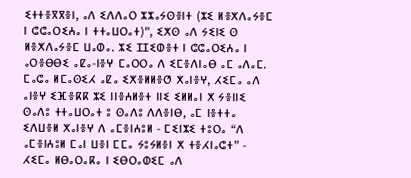ⵉⵜⵜⴻⴳⴳⴻⵏ, ⴰⴷ ⵉⴷⴷⴰⵔ ⵣⵣⴰⵢⵙⴻⵏⵜ (ⵣⵉ ⵍⴻⵅⴷⴰⵢⴻⵎ ⵏ ⵛⵛⴰⵔⵉⵄⴰ ⵏ ⵜⵜⴰⵡⵔⴰⵜ)", ⵉⵅⵙ ⴰⴷ ⵢⵉⵏⵉ ⵙ ⵍⴻⵅⴷⴰⵢⴻⵎ ⵡⴰⵀⴰ. ⵣⵉ ⵊⵊⵉⵀⴻⵜ ⵏ ⵛⵛⴰⵔⵉⵄⴰ ⵏ ⴰⵔⴻⴱⴱⵉ ⴰⵇⴰ-ⵏⴻⵖ ⵎⴰⵔⵔⴰ ⴷ ⵉⵎⴻⴷⵏⴰⴱ ⴰⵎ ⴰⴷⴰⵎ. ⵎⴰⵛⴰ ⵍⵎⴰⵙⵉⵃ ⴰⵇⴰ ⵉⵅⴻⵍⵍⴻⵚ ⵅⴰⵏⴻⵖ, ⵃⵉⵎⴰ ⴰⴷ ⴰⵏⴻⵖ ⵉⴼⴻⴽⴽ ⵣⵉ ⵏⵏⴻⵄⵍⴻⵜ ⵏⵏⵉ ⵉⵍⵍⴰⵏ ⵅ ⵢⴻⵏⵏⵉ ⵙⴰⴷⵓ ⵜⵜⴰⵡⵔⴰⵜ ⵓ ⵙⴰⴷⵓ ⴷⴷⴻⵏⴱ, ⴰⵎ ⵏⴻⵜⵜⴰ ⵉⴷⵡⴻⵍ ⵅⴰⵏⴻⵖ ⴷ ⴰⵎⴻⵏⵄⵓⵍ - ⵎⵉⵏⵣⵉ ⵜⵓⵔⴰ “ⴷ ⴰⵎⴻⵏⵄⵓⵍ ⵎⴰⵏ ⵡⴻⵏ ⵎⵎⴰ ⵢⵓⵢⵍⴻⵏ ⵅ ⵜⴻⵃⵏⴰⵛⵜ” - ⵃⵉⵎⴰ ⵍⴱⴰⵔⴰⴽⴰ ⵏ ⵉⴱⵔⴰⵀⵉⵎ ⴰⴷ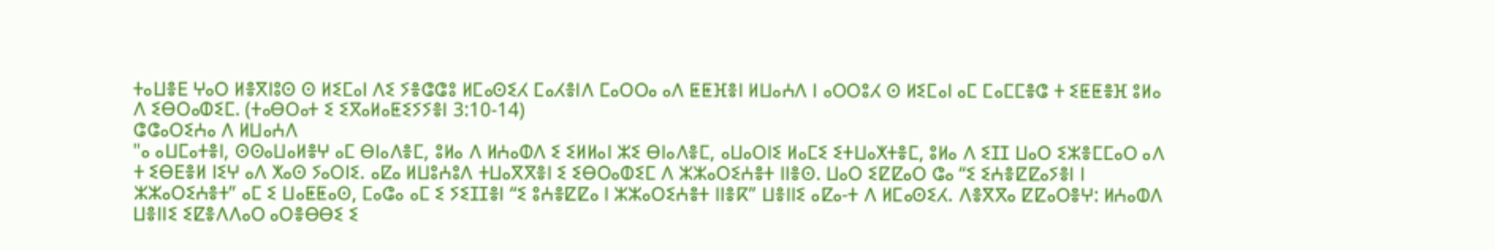ⵜⴰⵡⴻⴹ ⵖⴰⵔ ⵍⴻⴳⵏⵓⵙ ⵙ ⵍⵉⵎⴰⵏ ⴷⵉ ⵢⴻⵛⵛⵓ ⵍⵎⴰⵙⵉⵃ ⵎⴰⵃⴻⵏⴷ ⵎⴰⵔⵔⴰ ⴰⴷ ⵟⵟⴼⴻⵏ ⵍⵡⴰⵄⴷ ⵏ ⴰⵔⵔⵓⵃ ⵙ ⵍⵉⵎⴰⵏ ⴰⵎ ⵎⴰⵎⵎⴻⵛ ⵜ ⵉⵟⵟⴻⴼ ⵓⵍⴰ ⴷ ⵉⴱⵔⴰⵀⵉⵎ. (ⵜⴰⴱⵔⴰⵜ ⵉ ⵉⴳⴰⵍⴰⵟⵉⵢⵢⴻⵏ 3:10-14)
ⵛⵛⴰⵔⵉⵄⴰ ⴷ ⵍⵡⴰⵄⴷ
"ⴰ ⴰⵡⵎⴰⵜⴻⵏ, ⵙⵙⴰⵡⴰⵍⴻⵖ ⴰⵎ ⴱⵏⴰⴷⴻⵎ, ⵓⵍⴰ ⴷ ⵍⵄⴰⵀⴷ ⵉ ⵉⵍⵍⴰⵏ ⵣⵉ ⴱⵏⴰⴷⴻⵎ, ⴰⵡⴰⵔⵏⵉ ⵍⴰⵎⵉ ⵉⵜⵡⴰⵅⵜⴻⵎ, ⵓⵍⴰ ⴷ ⵉⵊⵊ ⵡⴰⵔ ⵉⵣⴻⵎⵎⴰⵔ ⴰⴷ ⵜ ⵉⴱⴹⴻⵍ ⵏⵉⵖ ⴰⴷ ⵅⴰⵙ ⵢⴰⵔⵏⵉ. ⴰⵇⴰ ⵍⵡⵓⵄⵓⴷ ⵜⵡⴰⴳⴳⴻⵏ ⵉ ⵉⴱⵔⴰⵀⵉⵎ ⴷ ⵣⵣⴰⵔⵉⵄⴻⵜ ⵏⵏⴻⵙ. ⵡⴰⵔ ⵉⵇⵇⴰⵔ ⵛⴰ “ⵉ ⵉⵄⴻⵇⵇⴰⵢⴻⵏ ⵏ ⵣⵣⴰⵔⵉⵄⴻⵜ” ⴰⵎ ⵉ ⵡⴰⵟⵟⴰⵙ, ⵎⴰⵛⴰ ⴰⵎ ⵉ ⵢⵉⵊⵊⴻⵏ “ⵉ ⵓⵄⴻⵇⵇⴰ ⵏ ⵣⵣⴰⵔⵉⵄⴻⵜ ⵏⵏⴻⴽ” ⵡⴻⵏⵏⵉ ⴰⵇⴰ-ⵜ ⴷ ⵍⵎⴰⵙⵉⵃ. ⴷⴻⴳⴳⴰ ⵇⵇⴰⵔⴻⵖ: ⵍⵄⴰⵀⴷ ⵡⴻⵏⵏⵉ ⵉⵇⴻⴷⴷⴰⵔ ⴰⵔⴻⴱⴱⵉ ⵉ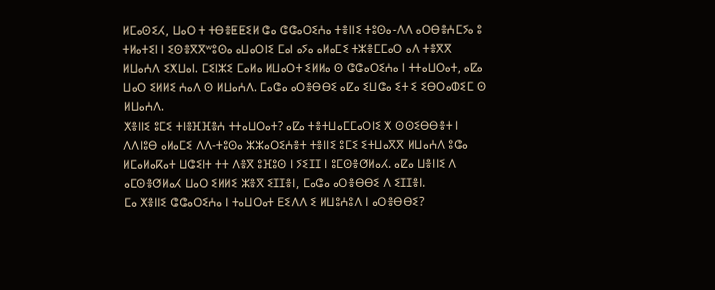ⵍⵎⴰⵙⵉⵃ, ⵡⴰⵔ ⵜ ⵜⴱⴻⵟⵟⵉⵍ ⵛⴰ ⵛⵛⴰⵔⵉⵄⴰ ⵜⴻⵏⵏⵉ ⵜⵓⵙⴰ-ⴷⴷ ⴰⵔⴱⴻⵄⵎⵢⴰ ⵓ ⵜⵍⴰⵜⵉⵏ ⵏ ⵉⵙⴻⴳⴳʷⵓⵙⴰ ⴰⵡⴰⵔⵏⵉ ⵎⴰⵏ ⴰⵢⴰ ⴰⵍⴰⵎⵉ ⵜⵣⴻⵎⵎⴰⵔ ⴰⴷ ⵜⴻⴳⴳ ⵍⵡⴰⵄⴷ ⵉⵅⵡⴰⵏ. ⵎⵉⵏⵣⵉ ⵎⴰⵍⴰ ⵍⵡⴰⵔⵜ ⵉⵍⵍⴰ ⵙ ⵛⵛⴰⵔⵉⵄⴰ ⵏ ⵜⵜⴰⵡⵔⴰⵜ, ⴰⵇⴰ ⵡⴰⵔ ⵉⵍⵍⵉ ⵄⴰⴷ ⵙ ⵍⵡⴰⵄⴷ. ⵎⴰⵛⴰ ⴰⵔⴻⴱⴱⵉ ⴰⵇⴰ ⵉⵡⵛⴰ ⵉⵜ ⵉ ⵉⴱⵔⴰⵀⵉⵎ ⵙ ⵍⵡⴰⵄⴷ.
ⵅⴻⵏⵏⵉ ⵓⵎⵉ ⵜⵏⴻⴼⴼⴻⵄ ⵜⵜⴰⵡⵔⴰⵜ? ⴰⵇⴰ ⵜⴻⵜⵡⴰⵎⵎⴰⵔⵏⵉ ⵅ ⵙⵙⵉⴱⴱⴻⵜ ⵏ ⴷⴷⵏⵓⴱ ⴰⵍⴰⵎⵉ ⴷⴷ-ⵜⵓⵙⴰ ⵣⵣⴰⵔⵉⵄⴻⵜ ⵜⴻⵏⵏⵉ ⵓⵎⵉ ⵉⵜⵡⴰⴳⴳ ⵍⵡⴰⵄⴷ ⵓⵛⴰ ⵍⵎⴰⵍⴰⴽⴰⵜ ⵡⵛⵉⵏⵜ ⵜⵜ ⴷⴻⴳ ⵓⴼⵓⵙ ⵏ ⵢⵉⵊⵊ ⵏ ⵓⵎⵙⴻⵚⵍⴰⵃ. ⴰⵇⴰ ⵡⴻⵏⵏⵉ ⴷ ⴰⵎⵙⴻⵚⵍⴰⵃ ⵡⴰⵔ ⵉⵍⵍⵉ ⵣⴻⴳ ⵉⵊⵊⴻⵏ, ⵎⴰⵛⴰ ⴰⵔⴻⴱⴱⵉ ⴷ ⵉⵊⵊⴻⵏ.
ⵎⴰ ⵅⴻⵏⵏⵉ ⵛⵛⴰⵔⵉⵄⴰ ⵏ ⵜⴰⵡⵔⴰⵜ ⴹⵉⴷⴷ ⵉ ⵍⵡⵓⵄⵓⴷ ⵏ ⴰⵔⴻⴱⴱⵉ?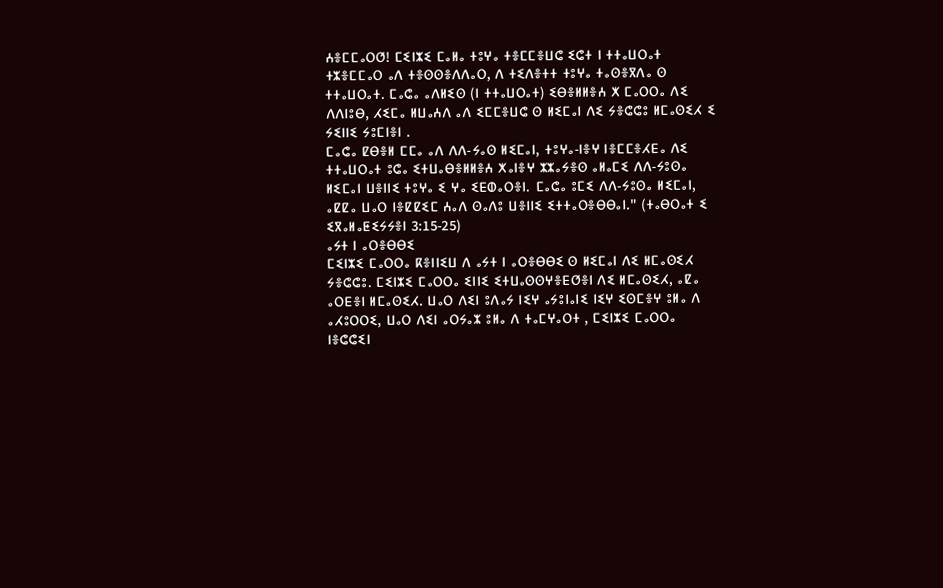ⵄⴻⵎⵎⴰⵔⵚ! ⵎⵉⵏⵣⵉ ⵎⴰⵍⴰ ⵜⵓⵖⴰ ⵜⴻⵎⵎⴻⵡⵛ ⵉⵛⵜ ⵏ ⵜⵜⴰⵡⵔⴰⵜ ⵜⵣⴻⵎⵎⴰⵔ ⴰⴷ ⵜⴻⵙⵙⴻⴷⴷⴰⵔ, ⴷ ⵜⵉⴷⴻⵜⵜ ⵜⵓⵖⴰ ⵜⴰⵙⴻⴳⴷⴰ ⵙ ⵜⵜⴰⵡⵔⴰⵜ. ⵎⴰⵛⴰ ⴰⴷⵍⵉⵙ (ⵏ ⵜⵜⴰⵡⵔⴰⵜ) ⵉⴱⴻⵍⵍⴻⵄ ⵅ ⵎⴰⵔⵔⴰ ⴷⵉ ⴷⴷⵏⵓⴱ, ⵃⵉⵎⴰ ⵍⵡⴰⵄⴷ ⴰⴷ ⵉⵎⵎⴻⵡⵛ ⵙ ⵍⵉⵎⴰⵏ ⴷⵉ ⵢⴻⵛⵛⵓ ⵍⵎⴰⵙⵉⵃ ⵉ ⵢⵉⵏⵏⵉ ⵢⵓⵎⵏⴻⵏ .
ⵎⴰⵛⴰ ⵇⴱⴻⵍ ⵎⵎⴰ ⴰⴷ ⴷⴷ-ⵢⴰⵙ ⵍⵉⵎⴰⵏ, ⵜⵓⵖⴰ-ⵏⴻⵖ ⵏⴻⵎⵎⴻⵃⴹⴰ ⴷⵉ ⵜⵜⴰⵡⵔⴰⵜ ⵓⵛⴰ ⵉⵜⵡⴰⴱⴻⵍⵍⴻⵄ ⵅⴰⵏⴻⵖ ⵣⵣⴰⵢⴻⵙ ⴰⵍⴰⵎⵉ ⴷⴷ-ⵢⵓⵙⴰ ⵍⵉⵎⴰⵏ ⵡⴻⵏⵏⵉ ⵜⵓⵖⴰ ⵉ ⵖⴰ ⵉⴹⵀⴰⵔⴻⵏ. ⵎⴰⵛⴰ ⵓⵎⵉ ⴷⴷ-ⵢⵓⵙⴰ ⵍⵉⵎⴰⵏ, ⴰⵇⵇⴰ ⵡⴰⵔ ⵏⴻⵇⵇⵉⵎ ⵄⴰⴷ ⵙⴰⴷⵓ ⵡⴻⵏⵏⵉ ⵉⵜⵜⴰⵔⴻⴱⴱⴰⵏ." (ⵜⴰⴱⵔⴰⵜ ⵉ ⵉⴳⴰⵍⴰⵟⵉⵢⵢⴻⵏ 3:15-25)
ⴰⵢⵜ ⵏ ⴰⵔⴻⴱⴱⵉ
ⵎⵉⵏⵣⵉ ⵎⴰⵔⵔⴰ ⴽⴻⵏⵏⵉⵡ ⴷ ⴰⵢⵜ ⵏ ⴰⵔⴻⴱⴱⵉ ⵙ ⵍⵉⵎⴰⵏ ⴷⵉ ⵍⵎⴰⵙⵉⵃ ⵢⴻⵛⵛⵓ. ⵎⵉⵏⵣⵉ ⵎⴰⵔⵔⴰ ⵉⵏⵏⵉ ⵉⵜⵡⴰⵙⵙⵖⴻⴹⵚⴻⵏ ⴷⵉ ⵍⵎⴰⵙⵉⵃ, ⴰⵇⴰ ⴰⵔⴹⴻⵏ ⵍⵎⴰⵙⵉⵃ. ⵡⴰⵔ ⴷⵉⵏ ⵓⴷⴰⵢ ⵏⵉⵖ ⴰⵢⵓⵏⴰⵏⵉ ⵏⵉⵖ ⵉⵙⵎⴻⵖ ⵓⵍⴰ ⴷ ⴰⵃⵓⵔⵔⵉ, ⵡⴰⵔ ⴷⵉⵏ ⴰⵔⵢⴰⵣ ⵓⵍⴰ ⴷ ⵜⴰⵎⵖⴰⵔⵜ , ⵎⵉⵏⵣⵉ ⵎⴰⵔⵔⴰ ⵏⴻⵛⵛⵉⵏ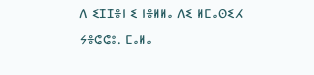ⴷ ⵉⵊⵊⴻⵏ ⵉ ⵏⴻⵍⵍⴰ ⴷⵉ ⵍⵎⴰⵙⵉⵃ ⵢⴻⵛⵛⵓ. ⵎⴰⵍⴰ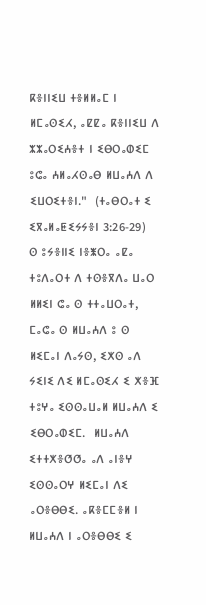ⴽⴻⵏⵏⵉⵡ ⵜⴻⵍⵍⴰⵎ ⵏ ⵍⵎⴰⵙⵉⵃ, ⴰⵇⵇⴰ ⴽⴻⵏⵏⵉⵡ ⴷ ⵣⵣⴰⵔⵉⵄⴻⵜ ⵏ ⵉⴱⵔⴰⵀⵉⵎ ⵓⵛⴰ ⵄⵍⴰⵃⵙⴰⴱ ⵍⵡⴰⵄⴷ ⴷ ⵉⵡⵔⵉⵜⴻⵏ."  (ⵜⴰⴱⵔⴰⵜ ⵉ ⵉⴳⴰⵍⴰⵟⵉⵢⵢⴻⵏ 3:26-29)
ⵙ ⵓⵢⴻⵏⵏⵉ ⵏⴻⵥⵔⴰ ⴰⵇⴰ ⵜⵓⴷⴰⵔⵜ ⴷ ⵜⵙⴻⴳⴷⴰ ⵡⴰⵔ ⵍⵍⵉⵏ ⵛⴰ ⵙ ⵜⵜⴰⵡⵔⴰⵜ, ⵎⴰⵛⴰ ⵙ ⵍⵡⴰⵄⴷ ⵓ ⵙ ⵍⵉⵎⴰⵏ ⴷⴰⵢⵙ, ⵉⵅⵙ ⴰⴷ ⵢⵉⵏⵉ ⴷⵉ ⵍⵎⴰⵙⵉⵃ ⵉ ⵅⴻⴼ ⵜⵓⵖⴰ ⵉⵙⵙⴰⵡⴰⵍ ⵍⵡⴰⵄⴷ ⵉ ⵉⴱⵔⴰⵀⵉⵎ.  ⵍⵡⴰⵄⴷ ⵉⵜⵜⵅⴻⵚⵚⴰ ⴰⴷ ⴰⵏⴻⵖ ⵉⵙⵙⴰⵔⵖ ⵍⵉⵎⴰⵏ ⴷⵉ ⴰⵔⴻⴱⴱⵉ. ⴰⴽⴻⵎⵎⴻⵍ ⵏ ⵍⵡⴰⵄⴷ ⵏ ⴰⵔⴻⴱⴱⵉ ⵉ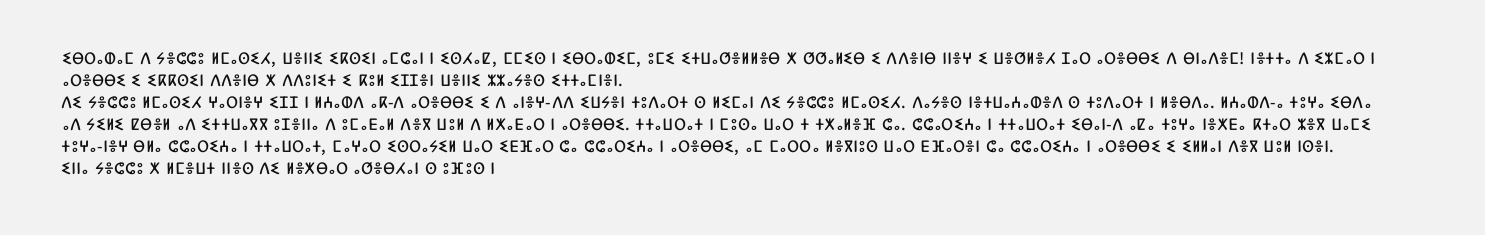ⵉⴱⵔⴰⵀⴰⵎ ⴷ ⵢⴻⵛⵛⵓ ⵍⵎⴰⵙⵉⵃ, ⵡⴻⵏⵏⵉ ⵉⴽⵙⵉⵏ ⴰⵎⵛⴰⵏ ⵏ ⵉⵙⵃⴰⵇ, ⵎⵎⵉⵙ ⵏ ⵉⴱⵔⴰⵀⵉⵎ, ⵓⵎⵉ ⵉⵜⵡⴰⵚⴻⵍⵍⴻⴱ ⵅ ⵚⵚⴰⵍⵉⴱ ⵉ ⴷⴷⴻⵏⴱ ⵏⵏⴻⵖ ⵉ ⵡⴻⵚⵍⴻⵃ ⵊⴰⵔ ⴰⵔⴻⴱⴱⵉ ⴷ ⴱⵏⴰⴷⴻⵎ! ⵏⴻⵜⵜⴰ ⴷ ⵉⵣⵎⴰⵔ ⵏ ⴰⵔⴻⴱⴱⵉ ⵉ ⵉⴽⴽⵙⵉⵏ ⴷⴷⴻⵏⴱ ⵅ ⴷⴷⵓⵏⵉⵜ ⵉ ⴽⵓⵍ ⵉⵊⵊⴻⵏ ⵡⴻⵏⵏⵉ ⵣⵣⴰⵢⴻⵙ ⵉⵜⵜⴰⵎⵏⴻⵏ.
ⴷⵉ ⵢⴻⵛⵛⵓ ⵍⵎⴰⵙⵉⵃ ⵖⴰⵔⵏⴻⵖ ⵉⵊⵊ ⵏ ⵍⵄⴰⵀⴷ ⴰⴽ-ⴷ ⴰⵔⴻⴱⴱⵉ ⵉ ⴷ ⴰⵏⴻⵖ-ⴷⴷ ⵉⵡⵢⴻⵏ ⵜⵓⴷⴰⵔⵜ ⵙ ⵍⵉⵎⴰⵏ ⴷⵉ ⵢⴻⵛⵛⵓ ⵍⵎⴰⵙⵉⵃ. ⴷⴰⵢⴻⵙ ⵏⴻⵜⵡⴰⵄⴰⵀⴻⴷ ⵙ ⵜⵓⴷⴰⵔⵜ ⵏ ⵍⴻⴱⴷⴰ. ⵍⵄⴰⵀⴷ-ⴰ ⵜⵓⵖⴰ ⵉⴱⴷⴰ ⴰⴷ ⵢⵉⵍⵉ ⵇⴱⴻⵍ ⴰⴷ ⵉⵜⵜⵡⴰⴳⴳ ⵓⵊⴻⵏⵏⴰ ⴷ ⵓⵎⴰⴹⴰⵍ ⴷⴻⴳ ⵡⵓⵍ ⴷ ⵍⵅⴰⴹⴰⵔ ⵏ ⴰⵔⴻⴱⴱⵉ. ⵜⵜⴰⵡⵔⴰⵜ ⵏ ⵎⵓⵙⴰ ⵡⴰⵔ ⵜ ⵜⵅⴰⵍⴻⴼ ⵛⴰ. ⵛⵛⴰⵔⵉⵄⴰ ⵏ ⵜⵜⴰⵡⵔⴰⵜ ⵉⴱⴰⵏ-ⴷ ⴰⵇⴰ ⵜⵓⵖⴰ ⵏⴻⵅⴹⴰ ⴽⵜⴰⵔ ⵣⴻⴳ ⵡⴰⵎⵉ ⵜⵓⵖⴰ-ⵏⴻⵖ ⴱⵍⴰ ⵛⵛⴰⵔⵉⵄⴰ ⵏ ⵜⵜⴰⵡⵔⴰⵜ, ⵎⴰⵖⴰⵔ ⵉⵙⵔⴰⵢⵉⵍ ⵡⴰⵔ ⵉⴹⴼⴰⵔ ⵛⴰ ⵛⵛⴰⵔⵉⵄⴰ ⵏ ⴰⵔⴻⴱⴱⵉ, ⴰⵎ ⵎⴰⵔⵔⴰ ⵍⴻⴳⵏⵓⵙ ⵡⴰⵔ ⴹⴼⴰⵔⴻⵏ ⵛⴰ ⵛⵛⴰⵔⵉⵄⴰ ⵏ ⴰⵔⴻⴱⴱⵉ ⵉ ⵉⵍⵍⴰⵏ ⴷⴻⴳ ⵡⵓⵍ ⵏⵙⴻⵏ.
ⵉⵏⵏⴰ ⵢⴻⵛⵛⵓ ⵅ ⵍⵎⴻⵡⵜ ⵏⵏⴻⵙ ⴷⵉ ⵍⴻⵅⴱⴰⵔ ⴰⵚⴻⴱⵃⴰⵏ ⵙ ⵓⴼⵓⵙ ⵏ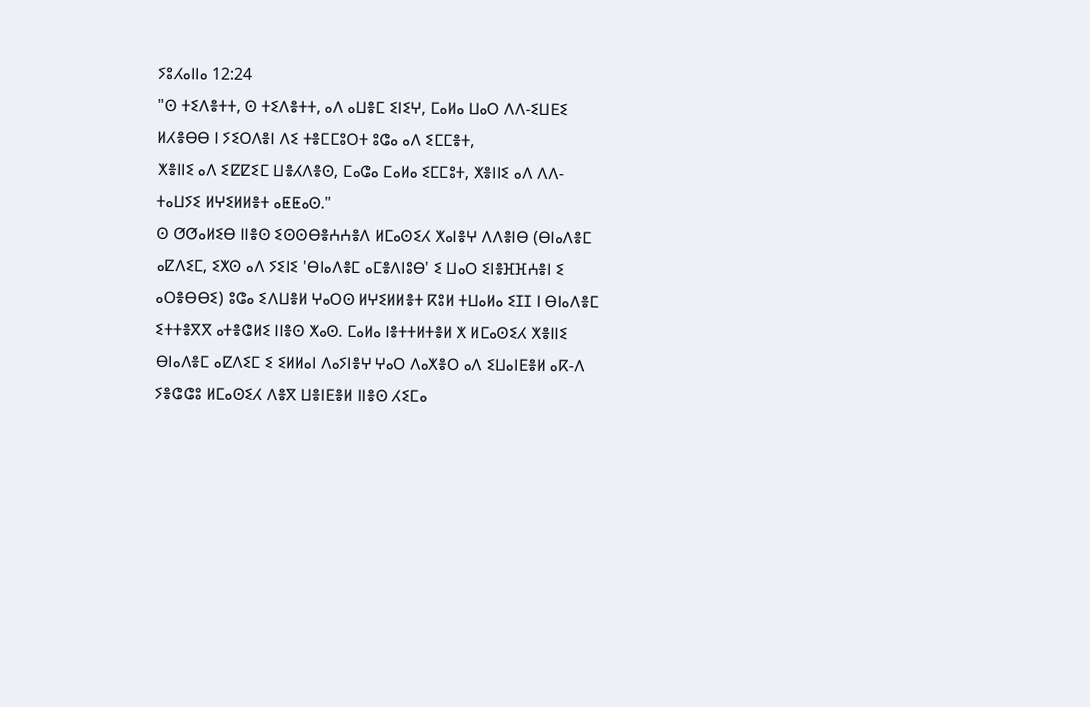ⵢⵓⵃⴰⵏⵏⴰ 12:24
"ⵙ ⵜⵉⴷⴻⵜⵜ, ⵙ ⵜⵉⴷⴻⵜⵜ, ⴰⴷ ⴰⵡⴻⵎ ⵉⵏⵉⵖ, ⵎⴰⵍⴰ ⵡⴰⵔ ⴷⴷ-ⵉⵡⴹⵉ ⵍⵃⴻⴱⴱ ⵏ ⵢⵉⵔⴷⴻⵏ ⴷⵉ ⵜⴻⵎⵎⵓⵔⵜ ⵓⵛⴰ ⴰⴷ ⵉⵎⵎⴻⵜ,
ⵅⴻⵏⵏⵉ ⴰⴷ ⵉⵇⵇⵉⵎ ⵡⴻⵃⴷⴻⵙ, ⵎⴰⵛⴰ ⵎⴰⵍⴰ ⵉⵎⵎⵓⵜ, ⵅⴻⵏⵏⵉ ⴰⴷ ⴷⴷ-ⵜⴰⵡⵢⵉ ⵍⵖⵉⵍⵍⴻⵜ ⴰⵟⵟⴰⵙ."
ⵙ ⵚⵚⴰⵍⵉⴱ ⵏⵏⴻⵙ ⵉⵙⵙⴱⴻⵄⵄⴻⴷ ⵍⵎⴰⵙⵉⵃ ⵅⴰⵏⴻⵖ ⴷⴷⴻⵏⴱ (ⴱⵏⴰⴷⴻⵎ ⴰⵇⴷⵉⵎ, ⵉⵅⵙ ⴰⴷ ⵢⵉⵏⵉ 'ⴱⵏⴰⴷⴻⵎ ⴰⵎⴻⴷⵏⵓⴱ' ⵉ ⵡⴰⵔ ⵉⵏⴻⴼⴼⵄⴻⵏ ⵉ ⴰⵔⴻⴱⴱⵉ) ⵓⵛⴰ ⵉⴷⵡⴻⵍ ⵖⴰⵔⵙ ⵍⵖⵉⵍⵍⴻⵜ ⴽⵓⵍ ⵜⵡⴰⵍⴰ ⵉⵊⵊ ⵏ ⴱⵏⴰⴷⴻⵎ ⵉⵜⵜⴻⴳⴳ ⴰⵜⴻⵛⵍⵉ ⵏⵏⴻⵙ ⵅⴰⵙ. ⵎⴰⵍⴰ ⵏⴻⵜⵜⵍⵜⴻⵍ ⵅ ⵍⵎⴰⵙⵉⵃ ⵅⴻⵏⵏⵉ ⴱⵏⴰⴷⴻⵎ ⴰⵇⴷⵉⵎ ⵉ ⵉⵍⵍⴰⵏ ⴷⴰⵢⵏⴻⵖ ⵖⴰⵔ ⴷⴰⵅⴻⵔ ⴰⴷ ⵉⵡⴰⵏⴹⴻⵍ ⴰⴽ-ⴷ ⵢⴻⵛⵛⵓ ⵍⵎⴰⵙⵉⵃ ⴷⴻⴳ ⵡⴻⵏⴹⴻⵍ ⵏⵏⴻⵙ ⵃⵉⵎⴰ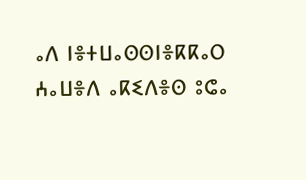ⴰⴷ ⵏⴻⵜⵡⴰⵙⵙⵏⴻⴽⴽⴰⵔ ⵄⴰⵡⴻⴷ ⴰⴽⵉⴷⴻⵙ ⵓⵛⴰ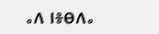ⴰⴷ ⵏⴻⴱⴷⴰ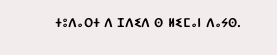ⵜⵓⴷⴰⵔⵜ ⴷ ⵊⴷⵉⴷ ⵙ ⵍⵉⵎⴰⵏ ⴷⴰⵢⵙ.